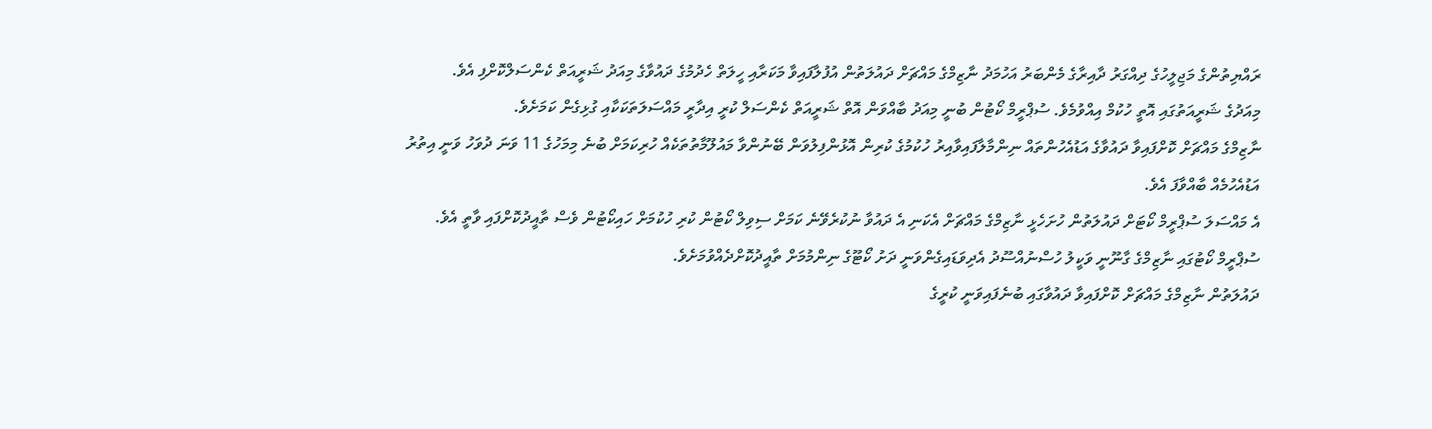ރައްޔިތުންގެ މަޖިލީހުގެ ދިއްގަރު ދާއިރާގެ މެންބަރު އަހުމަދު ނާޒިމްގެ މައްޗަށް ދައުލަތުން އުފުލާފައިވާ މަކަރާއި ހީލަތް ހެދުމުގެ ދައުވާގެ މިއަދު ޝަރީއަތް ކެންސަލްކޮށްފި އެވެ.
މިއަދުގެ ޝަރީއަތުގައި އޮތީ ހުކުމް އިއްވުމެވެ. ސުޕްރީމް ކޯޓުން ބުނީ މިއަދު ބާއްވަން އޮތް ޝަރީއަތް ކެންސަލް ކުރީ އިދާރީ މައްސަލަތަކަކާއި ގުޅިގެން ކަމަށެވެ.
ނާޒިމްގެ މައްޗަށް ކޮށްފައިވާ ދައުވާގެ އަޑުއެހުންތައް ނިންމާލާފައިވާއިރު ހުކުމުގެ ކުރިން އޮޅުންފިލުވަން ބޭނުންވާ މައުލޫމާތުތަކެއް ހުރިކަމަށް ބުނެ މިމަހުގެ 11 ވަނަ ދުވަހު ވަނީ އިތުރު އަޑުއެހުމެއް ބާއްވާފަ އެވެ.
އެ މައްސަލަ ސުޕްރީމް ކޯޓަށް ދައުލަތުން ހުށަހެޅީ ނާޒިމްގެ މައްޗަށް އެކަނި އެ ދައުވާ ނުކުރެވޭނެ ކަމަށް ސިވިލް ކޯޓުން ކުރި ހުކުމަށް ހައިކޯޓުން ވެސް ތާއީދުކޮށްފައި ވާތީ އެވެ. ސުޕްރީމް ކޯޓުގައި ނާޒިމްގެ ގާނޫނީ ވަކީލު ހުސްނުއްސޫދު އެދިވަޑައިގެންވަނީ ދަށު ކޯޓޫގެ ނިންމުމަށް ތާއީދުކޮށްދެއްވުމަށެވެ.
ދައުލަތުން ނާޒިމްގެ މައްޗަށް ކޮށްފައިވާ ދައުވާގައި ބުނެފައިވަނީ ކުރީގެ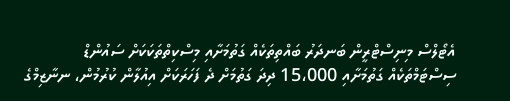އެޓޯލްސް މިނިސްޓްރީން ބަނދަރު ބައްތިތަކެއް ގަތުމަށާއި މިސްކިތްތަކަކަށް ސައުންޑް ސިސްޓަމްތަކެއް ގަތުމަށާއި 15،000 ދިދަ ގަތުމަށް ދެ ފަހަރަކަށް އިއުލާން ކުރުމުން، ނނާޒިމްގެ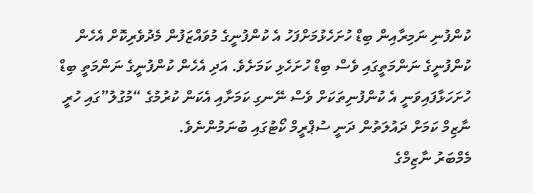ކުންފުނި ނަމިރާއިން ބިޑް ހުށަހެޅުމަށްފަހު އެ ކުންފުނީގެ މުވައްޒަފުން މެދުވެރިކޮށް އެހެން ކުންފުނީގެ ނަންމަތީގައި ވެސް ބިޑް ހުށަހެޅި ކަމަށެވެ. އަދި އެހެން ކުންފުނީގެ ނަންމަތީ ބިޑް ހުށަހަޅާފައިވަނީ އެ ކުންފުނިތަކަށް ވެސް ނޭނގި ކަމަށާއި އެކަން ކުރުމުގެ “މުގުލު”ގައި ހުރީ ނާޒިމް ކަމަށް ދައުލަތުން ދަނީ ސުޕްރީމް ކޯޓުގައި ބުނަމުންނެވެ.
މެމްބަރު ނާޒިމްގެ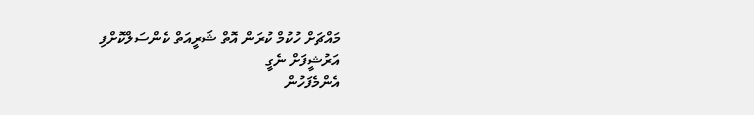މައްޗަށް ހުކުމް ކުރަން އޮތް ޝަރީއަތް ކެންސަލްކޮށްފި
އަރުޝީފަށް ނެގީ
އެންމެފަހުން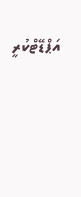އަޕްޑޭޓްކުރީ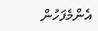އެންމެފަހުން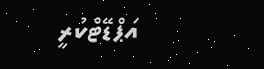އަޕްޑޭޓްކުރީ